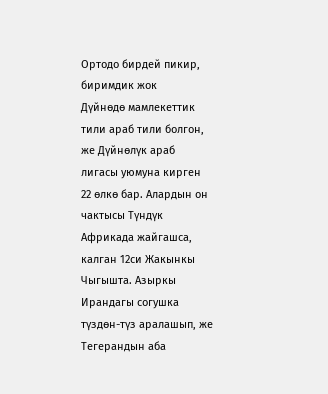Ортодо бирдей пикир, биримдик жок
Дүйнөдө мамлекеттик тили араб тили болгон, же Дүйнөлүк араб лигасы уюмуна кирген 22 өлкө бар. Алардын он чактысы Түндүк Африкада жайгашса, калган 12си Жакынкы Чыгышта. Азыркы Ирандагы согушка түздөн-түз аралашып, же Тегерандын аба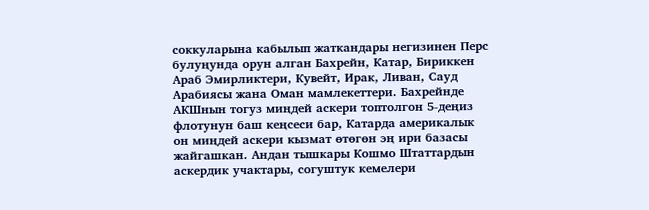соккуларына кабылып жаткандары негизинен Перс булуңунда орун алган Бахрейн, Катар, Бириккен Араб Эмирликтери, Кувейт, Ирак, Ливан, Сауд Арабиясы жана Оман мамлекеттери. Бахрейнде АКШнын тогуз миңдей аскери топтолгон 5-деңиз флотунун баш кеңсеси бар, Катарда америкалык он миңдей аскери кызмат өтөгөн эң ири базасы жайгашкан. Андан тышкары Кошмо Штаттардын аскердик учактары, согуштук кемелери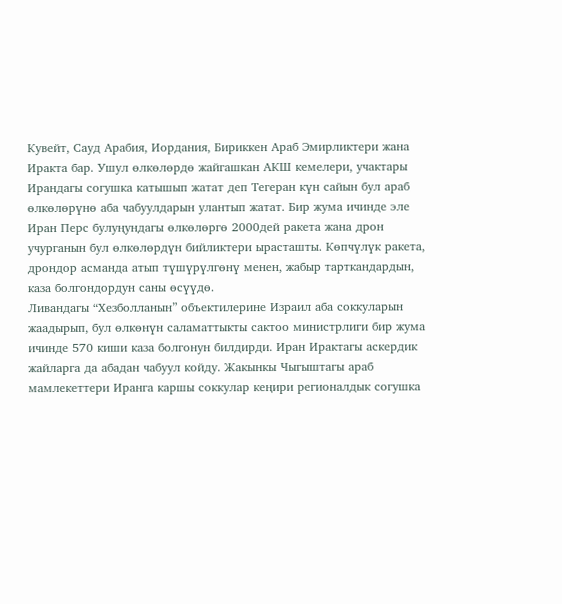Кувейт, Сауд Арабия, Иордания, Бириккен Араб Эмирликтери жана Иракта бар. Ушул өлкөлөрдө жайгашкан АКШ кемелери, учактары Ирандагы согушка катышып жатат деп Тегеран күн сайын бул араб өлкөлөрүнө аба чабуулдарын улантып жатат. Бир жума ичинде эле Иран Перс булуңундагы өлкөлөргө 2000дей ракета жана дрон учурганын бул өлкөлөрдүн бийликтери ырасташты. Көпчүлүк ракета, дрондор асманда атып түшүрүлгөнү менен, жабыр тарткандардын, каза болгондордун саны өсүүдө.
Ливандагы “Хезболланын” объектилерине Израил аба соккуларын жаадырып, бул өлкөнүн саламаттыкты сактоо министрлиги бир жума ичинде 570 киши каза болгонун билдирди. Иран Ирактагы аскердик жайларга да абадан чабуул койду. Жакынкы Чыгыштагы араб мамлекеттери Иранга каршы соккулар кеңири регионалдык согушка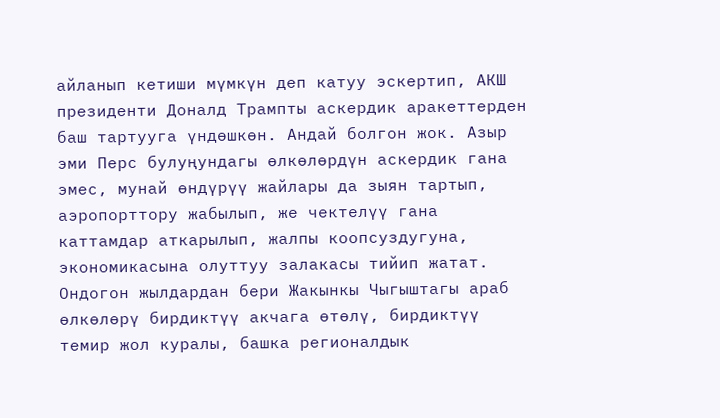айланып кетиши мүмкүн деп катуу эскертип, АКШ президенти Доналд Трампты аскердик аракеттерден баш тартууга үндөшкөн. Андай болгон жок. Азыр эми Перс булуңундагы өлкөлөрдүн аскердик гана эмес, мунай өндүрүү жайлары да зыян тартып, аэропорттору жабылып, же чектелүү гана каттамдар аткарылып, жалпы коопсуздугуна, экономикасына олуттуу залакасы тийип жатат.
Ондогон жылдардан бери Жакынкы Чыгыштагы араб өлкөлөрү бирдиктүү акчага өтөлү, бирдиктүү темир жол куралы, башка регионалдык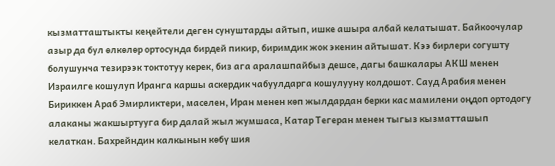кызматташтыкты кеңейтели деген сунуштарды айтып, ишке ашыра албай келатышат. Байкоочулар азыр да бул өлкөлөр ортосунда бирдей пикир, биримдик жок экенин айтышат. Кээ бирлери согушту болушунча тезирээк токтотуу керек, биз ага аралашпайбыз дешсе, дагы башкалары АКШ менен Израилге кошулуп Иранга каршы аскердик чабуулдарга кошулууну колдошот. Сауд Арабия менен Бириккен Араб Эмирликтери, маселен, Иран менен көп жылдардан берки кас мамилени оңдоп ортодогу алаканы жакшыртууга бир далай жыл жумшаса, Катар Тегеран менен тыгыз кызматташып келаткан. Бахрейндин калкынын көбү шия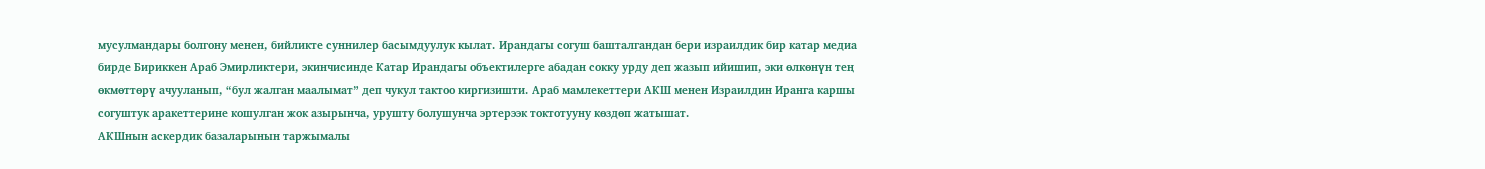мусулмандары болгону менен, бийликте суннилер басымдуулук кылат. Ирандагы согуш башталгандан бери израилдик бир катар медиа бирде Бириккен Араб Эмирликтери, экинчисинде Катар Ирандагы объектилерге абадан сокку урду деп жазып ийишип, эки өлкөнүн тең өкмөттөрү ачууланып, “бул жалган маалымат” деп чукул тактоо киргизишти. Араб мамлекеттери АКШ менен Израилдин Иранга каршы согуштук аракеттерине кошулган жок азырынча, урушту болушунча эртерээк токтотууну көздөп жатышат.
АКШнын аскердик базаларынын таржымалы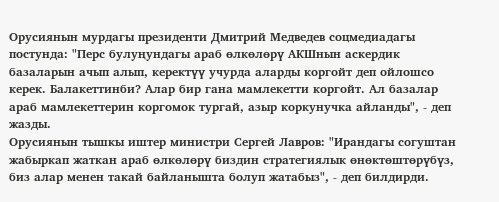Орусиянын мурдагы президенти Дмитрий Медведев соцмедиадагы постунда: "Перс булуңундагы араб өлкөлөрү АКШнын аскердик базаларын ачып алып, керектүү учурда аларды коргойт деп ойлошсо керек. Балакеттинби? Алар бир гана мамлекетти коргойт. Ал базалар араб мамлекеттерин коргомок тургай, азыр коркунучка айланды", - деп жазды.
Орусиянын тышкы иштер министри Сергей Лавров: "Ирандагы согуштан жабыркап жаткан араб өлкөлөрү биздин стратегиялык өнөктөштөрүбүз, биз алар менен такай байланышта болуп жатабыз", - деп билдирди.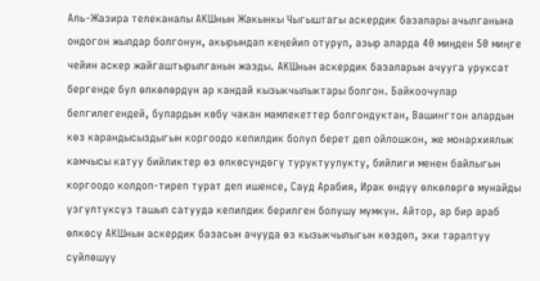Аль-Жазира телеканалы АКШнын Жакынкы Чыгыштагы аскердик базалары ачылганына ондогон жылдар болгонун, акырындап кеңейип отуруп, азыр аларда 40 миңден 50 миңге чейин аскер жайгаштырылганын жазды. АКШнын аскердик базаларын ачууга уруксат бергенде бул өлкөлөрдүн ар кандай кызыкчылыктары болгон. Байкоочулар белгилегендей, булардын көбү чакан мамлекеттер болгондуктан, Вашингтон алардын көз карандысыздыгын коргоодо кепилдик болуп берет деп ойлошкон, же монархиялык камчысы катуу бийликтер өз өлкөсүндөгү туруктуулукту, бийлиги менен байлыгын коргоодо колдоп-тиреп турат деп ишенсе, Сауд Арабия, Ирак өндүү өлкөлөргө мунайды үзгүлтүксүз ташып сатууда кепилдик берилген болушу мүмкүн. Айтор, ар бир араб өлкөсү АКШнын аскердик базасын ачууда өз кызыкчылыгын көздөп, эки тараптуу сүйлөшүү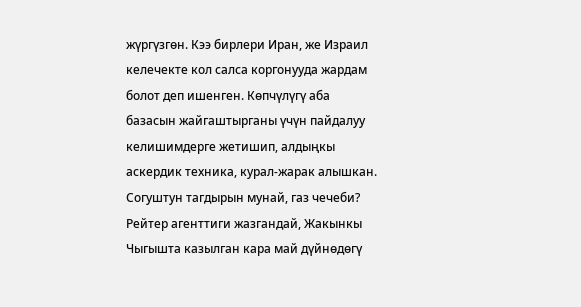жүргүзгөн. Кээ бирлери Иран, же Израил келечекте кол салса коргонууда жардам болот деп ишенген. Көпчүлүгү аба базасын жайгаштырганы үчүн пайдалуу келишимдерге жетишип, алдыңкы аскердик техника, курал-жарак алышкан.
Согуштун тагдырын мунай, газ чечеби?
Рейтер агенттиги жазгандай, Жакынкы Чыгышта казылган кара май дүйнөдөгү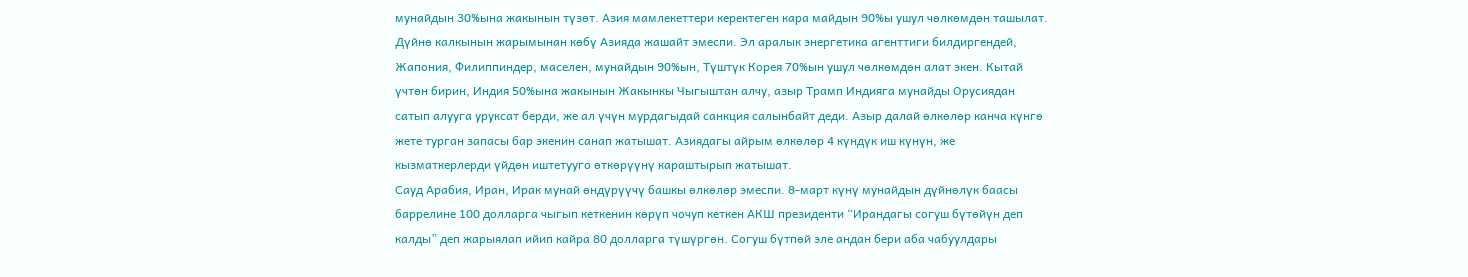мунайдын 30%ына жакынын түзөт. Азия мамлекеттери керектеген кара майдын 90%ы ушул чөлкөмдөн ташылат. Дүйнө калкынын жарымынан көбү Азияда жашайт эмеспи. Эл аралык энергетика агенттиги билдиргендей, Жапония, Филиппиндер, маселен, мунайдын 90%ын, Түштүк Корея 70%ын ушул чөлкөмдөн алат экен. Кытай үчтөн бирин, Индия 50%ына жакынын Жакынкы Чыгыштан алчу, азыр Трамп Индияга мунайды Орусиядан сатып алууга уруксат берди, же ал үчүн мурдагыдай санкция салынбайт деди. Азыр далай өлкөлөр канча күнгө жете турган запасы бар экенин санап жатышат. Азиядагы айрым өлкөлөр 4 күндүк иш күнүн, же кызматкерлерди үйдөн иштетууго өткөрүүнү караштырып жатышат.
Сауд Арабия, Иран, Ирак мунай өндүрүүчү башкы өлкөлөр эмеспи. 8-март күнү мунайдын дүйнөлүк баасы баррелине 100 долларга чыгып кеткенин көрүп чочуп кеткен АКШ президенти “Ирандагы согуш бүтөйүн деп калды” деп жарыялап ийип кайра 80 долларга түшүргөн. Согуш бүтпөй эле андан бери аба чабуулдары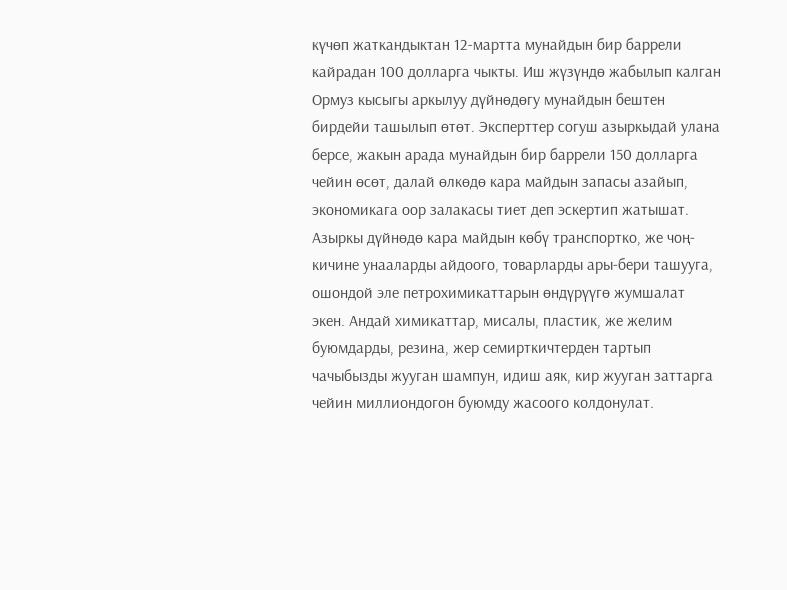күчөп жаткандыктан 12-мартта мунайдын бир баррели кайрадан 100 долларга чыкты. Иш жүзүндө жабылып калган Ормуз кысыгы аркылуу дүйнөдөгу мунайдын бештен бирдейи ташылып өтөт. Эксперттер согуш азыркыдай улана берсе, жакын арада мунайдын бир баррели 150 долларга чейин өсөт, далай өлкөдө кара майдын запасы азайып, экономикага оор залакасы тиет деп эскертип жатышат.
Азыркы дүйнөдө кара майдын көбү транспортко, же чоң-кичине унааларды айдоого, товарларды ары-бери ташууга, ошондой эле петрохимикаттарын өндүрүүгө жумшалат экен. Андай химикаттар, мисалы, пластик, же желим буюмдарды, резина, жер семирткичтерден тартып чачыбызды жууган шампун, идиш аяк, кир жууган заттарга чейин миллиондогон буюмду жасоого колдонулат.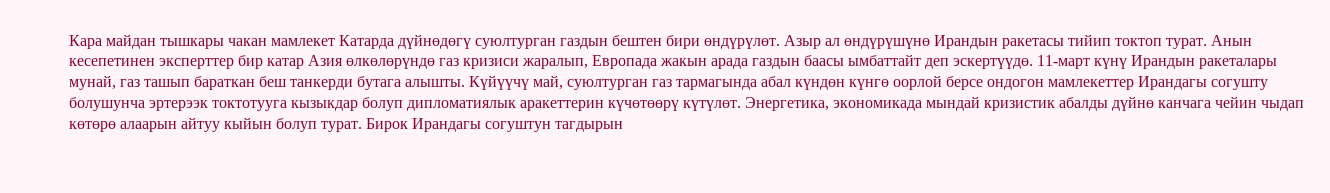Кара майдан тышкары чакан мамлекет Катарда дүйнөдөгү суюлтурган газдын бештен бири өндүрүлөт. Азыр ал өндүрүшүнө Ирандын ракетасы тийип токтоп турат. Анын кесепетинен эксперттер бир катар Азия өлкөлөрүндө газ кризиси жаралып, Европада жакын арада газдын баасы ымбаттайт деп эскертүүдө. 11-март күнү Ирандын ракеталары мунай, газ ташып бараткан беш танкерди бутага алышты. Күйүүчү май, суюлтурган газ тармагында абал күндөн күнгө оорлой берсе ондогон мамлекеттер Ирандагы согушту болушунча эртерээк токтотууга кызыкдар болуп дипломатиялык аракеттерин күчөтөөрү күтүлөт. Энергетика, экономикада мындай кризистик абалды дүйнө канчага чейин чыдап көтөрө алаарын айтуу кыйын болуп турат. Бирок Ирандагы согуштун тагдырын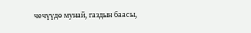чечүүдө мунай, газдын баасы,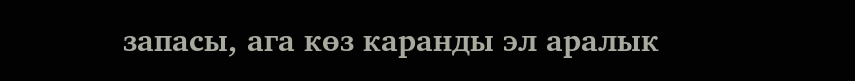запасы, ага көз каранды эл аралык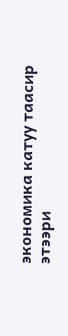экономика катуу таасир этээри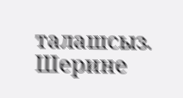талашсыз.
Шерине